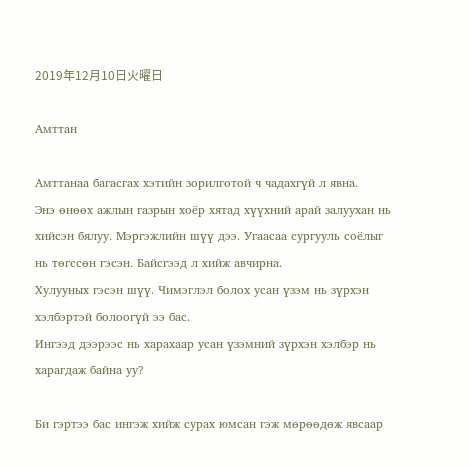2019年12月10日火曜日

Амттан

Амттанаа багасгах хэтийн зорилготой ч чадахгүй л явна.
Энэ өнөөх ажлын газрын хоёр хятад хүүхний арай залуухан нь хийсэн бялуу. Мэргэжлийн шүү дээ. Угаасаа сургууль соёлыг нь төгссөн гэсэн. Байсгээд л хийж авчирна.
Хулууных гэсэн шүү. Чимэглэл болох усан үзэм нь зүрхэн хэлбэртэй болоогүй ээ бас.
Ингээд дээрээс нь харахаар усан үзэмний зүрхэн хэлбэр нь харагдаж байна уу?

Би гэртээ бас ингэж хийж сурах юмсан гэж мөрөөдөж явсаар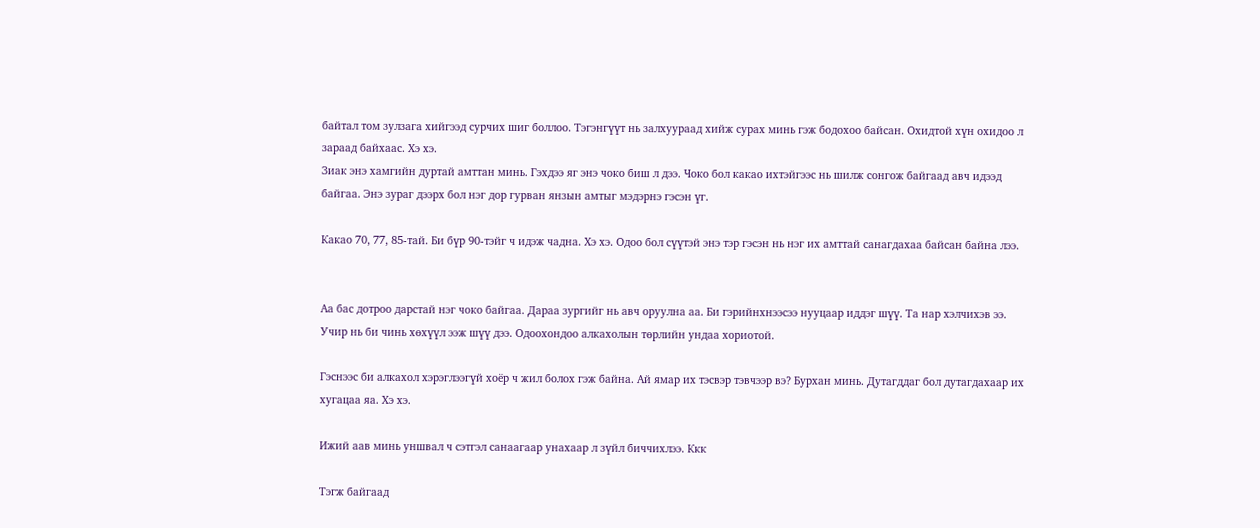байтал том зулзага хийгээд сурчих шиг боллоо. Тэгэнгүүт нь залхуураад хийж сурах минь гэж бодохоо байсан. Охидтой хүн охидоо л зараад байхаас. Хэ хэ.
Зиак энэ хамгийн дуртай амттан минь. Гэхдээ яг энэ чоко биш л дээ. Чоко бол какао ихтэйгээс нь шилж сонгож байгаад авч идээд байгаа. Энэ зураг дээрх бол нэг дор гурван янзын амтыг мэдэрнэ гэсэн үг.

Какао 70, 77, 85-тай. Би бүр 90-тэйг ч идэж чадна. Хэ хэ. Одоо бол сүүтэй энэ тэр гэсэн нь нэг их амттай санагдахаа байсан байна лээ.


Аа бас дотроо дарстай нэг чоко байгаа. Дараа зургийг нь авч оруулна аа. Би гэрийнхнээсээ нууцаар иддэг шүү. Та нар хэлчихэв ээ. Учир нь би чинь хөхүүл ээж шүү дээ. Одоохондоо алкахолын төрлийн ундаа хориотой.

Гэснээс би алкахол хэрэглээгүй хоёр ч жил болох гэж байна. Ай ямар их тэсвэр тэвчээр вэ? Бурхан минь. Дутагддаг бол дутагдахаар их хугацаа яа. Хэ хэ.

Ижий аав минь уншвал ч сэтгэл санаагаар унахаар л зүйл биччихлээ. Ккк

Тэгж байгаад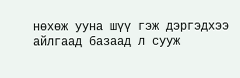нөхөж ууна шүү гэж дэргэдхээ айлгаад базаад л сууж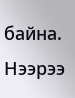байна. Нээрээ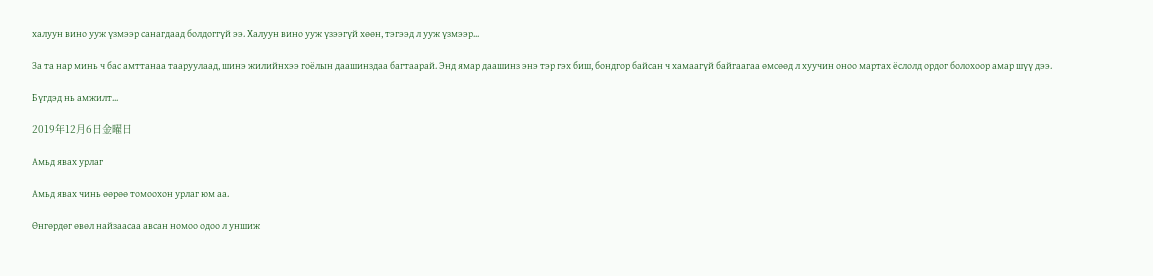халуун вино ууж үзмээр санагдаад болдоггүй ээ. Халуун вино ууж үзээгүй хөөн, тэгээд л ууж үзмээр...

За та нар минь ч бас амттанаа тааруулаад, шинэ жилийнхээ гоёлын даашинздаа багтаарай. Энд ямар даашинз энэ тэр гэх биш, бондгор байсан ч хамаагүй байгаагаа өмсөөд л хуучин оноо мартах ёслолд ордог болохоор амар шүү дээ.

Бүгдэд нь амжилт...

2019年12月6日金曜日

Амьд явах урлаг

Амьд явах чинь өөрөө томоохон урлаг юм аа.

Өнгөрдөг өвөл найзаасаа авсан номоо одоо л уншиж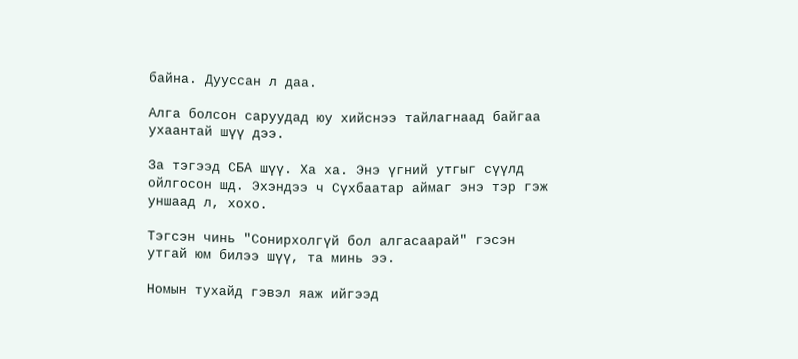байна. Дууссан л даа.

Алга болсон саруудад юу хийснээ тайлагнаад байгаа ухаантай шүү дээ.

За тэгээд СБА шүү. Ха ха. Энэ үгний утгыг сүүлд ойлгосон шд. Эхэндээ ч Сүхбаатар аймаг энэ тэр гэж уншаад л, хохо.

Тэгсэн чинь "Сонирхолгүй бол алгасаарай" гэсэн утгай юм билээ шүү, та минь ээ.

Номын тухайд гэвэл яаж ийгээд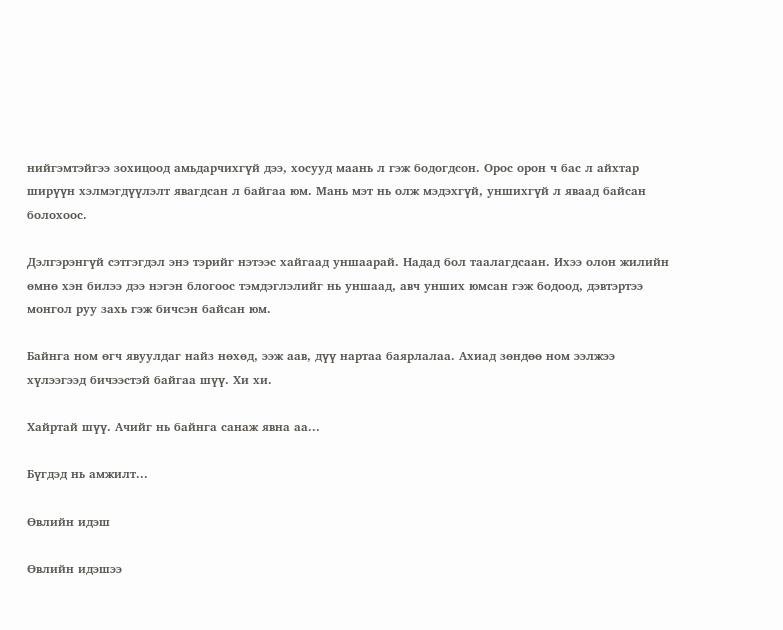нийгэмтэйгээ зохицоод амьдарчихгүй дээ, хосууд маань л гэж бодогдсон. Орос орон ч бас л айхтар ширүүн хэлмэгдүүлэлт явагдсан л байгаа юм. Мань мэт нь олж мэдэхгүй, уншихгүй л яваад байсан болохоос.

Дэлгэрэнгүй сэтгэгдэл энэ тэрийг нэтээс хайгаад уншаарай. Надад бол таалагдсаан. Ихээ олон жилийн өмнө хэн билээ дээ нэгэн блогоос тэмдэглэлийг нь уншаад, авч унших юмсан гэж бодоод, дэвтэртээ монгол руу захь гэж бичсэн байсан юм.

Байнга ном өгч явуулдаг найз нөхөд, ээж аав, дүү нартаа баярлалаа. Ахиад зөндөө ном ээлжээ хүлээгээд бичээстэй байгаа шүү. Хи хи.

Хайртай шүү. Ачийг нь байнга санаж явна аа...

Бүгдэд нь амжилт...

Өвлийн идэш

Өвлийн идэшээ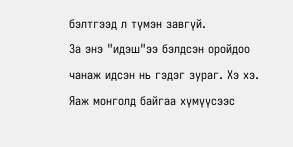бэлтгээд л түмэн завгүй.
За энэ "идэш"ээ бэлдсэн оройдоо чанаж идсэн нь гэдэг зураг. Хэ хэ. Яаж монголд байгаа хүмүүсээс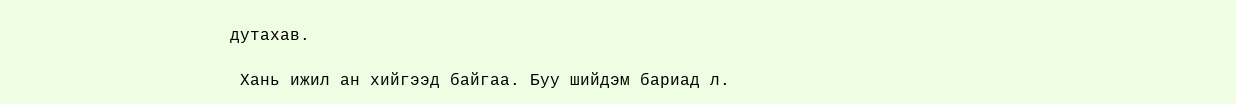дутахав.

 Хань ижил ан хийгээд байгаа. Буу шийдэм бариад л.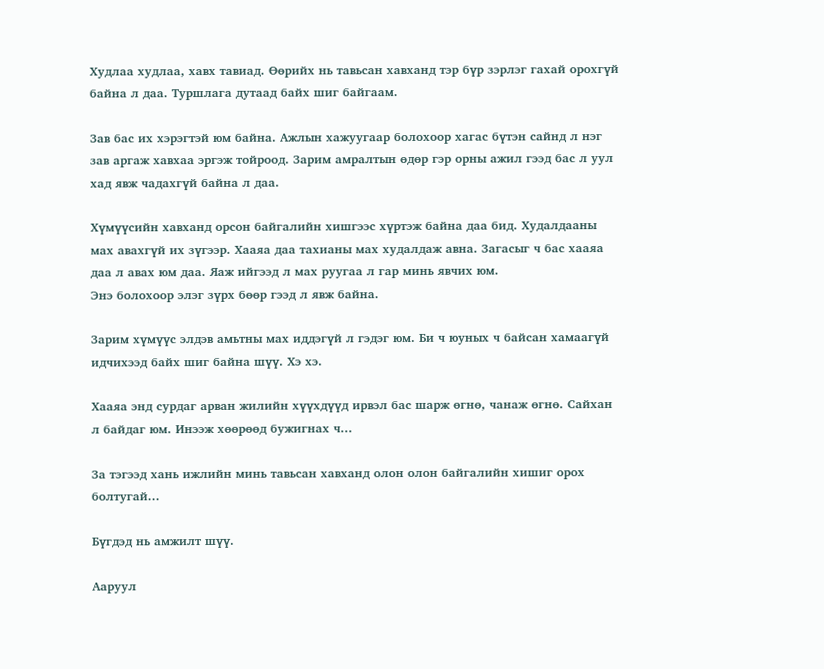Худлаа худлаа, хавх тавиад. Өөрийх нь тавьсан хавханд тэр бүр зэрлэг гахай орохгүй байна л даа. Туршлага дутаад байх шиг байгаам.

Зав бас их хэрэгтэй юм байна. Ажлын хажуугаар болохоор хагас бүтэн сайнд л нэг зав аргаж хавхаа эргэж тойроод. Зарим амралтын өдөр гэр орны ажил гээд бас л уул хад явж чадахгүй байна л даа.

Хүмүүсийн хавханд орсон байгалийн хишгээс хүртэж байна даа бид. Худалдааны мах авахгүй их зүгээр. Хааяа даа тахианы мах худалдаж авна. Загасыг ч бас хааяа даа л авах юм даа. Яаж ийгээд л мах руугаа л гар минь явчих юм.
Энэ болохоор элэг зүрх бөөр гээд л явж байна.

Зарим хүмүүс элдэв амьтны мах иддэгүй л гэдэг юм. Би ч юуных ч байсан хамаагүй идчихээд байх шиг байна шүү. Хэ хэ.

Хааяа энд сурдаг арван жилийн хүүхдүүд ирвэл бас шарж өгнө, чанаж өгнө. Сайхан л байдаг юм. Инээж хөөрөөд бужигнах ч...

За тэгээд хань ижлийн минь тавьсан хавханд олон олон байгалийн хишиг орох болтугай...

Бүгдэд нь амжилт шүү.

Ааруул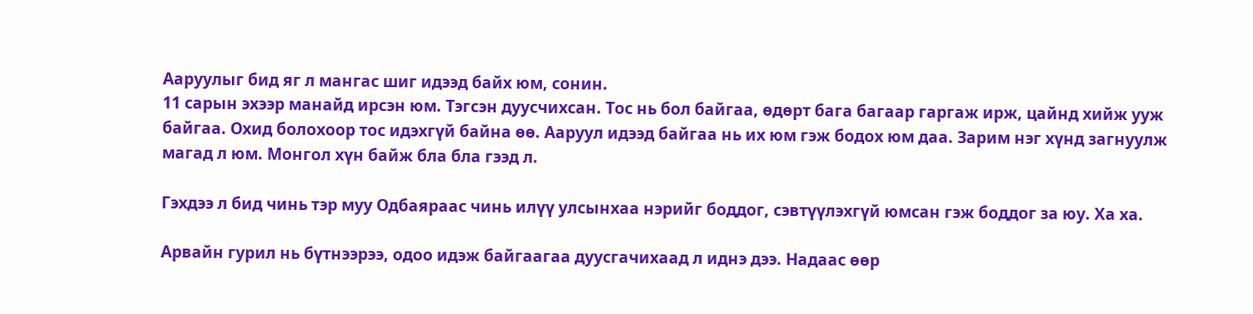Ааруулыг бид яг л мангас шиг идээд байх юм, сонин.
11 сарын эхээр манайд ирсэн юм. Тэгсэн дуусчихсан. Тос нь бол байгаа, өдөрт бага багаар гаргаж ирж, цайнд хийж ууж байгаа. Охид болохоор тос идэхгүй байна өө. Ааруул идээд байгаа нь их юм гэж бодох юм даа. Зарим нэг хүнд загнуулж магад л юм. Монгол хүн байж бла бла гээд л.

Гэхдээ л бид чинь тэр муу Одбаяраас чинь илүү улсынхаа нэрийг боддог, сэвтүүлэхгүй юмсан гэж боддог за юу. Ха ха.

Арвайн гурил нь бүтнээрээ, одоо идэж байгаагаа дуусгачихаад л иднэ дээ. Надаас өөр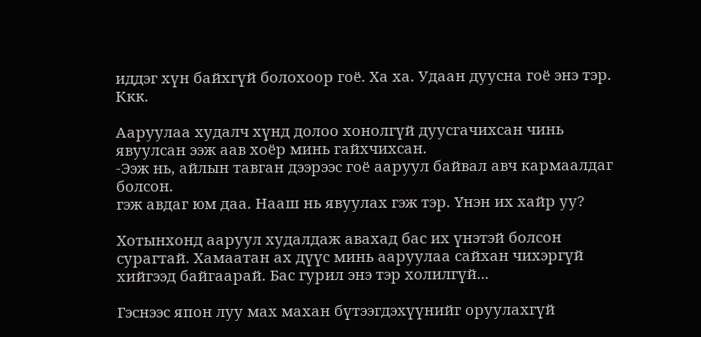иддэг хүн байхгүй болохоор гоё. Ха ха. Удаан дуусна гоё энэ тэр. Ккк.

Ааруулаа худалч хүнд долоо хонолгүй дуусгачихсан чинь явуулсан ээж аав хоёр минь гайхчихсан.
-Ээж нь, айлын тавган дээрээс гоё ааруул байвал авч кармаалдаг болсон.
гэж авдаг юм даа. Нааш нь явуулах гэж тэр. Үнэн их хайр уу?

Хотынхонд ааруул худалдаж авахад бас их үнэтэй болсон сурагтай. Хамаатан ах дүүс минь ааруулаа сайхан чихэргүй хийгээд байгаарай. Бас гурил энэ тэр холилгүй...

Гэснээс япон луу мах махан бүтээгдэхүүнийг оруулахгүй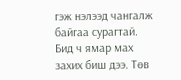гэж нэлээд чангалж байгаа сурагтай. Бид ч ямар мах захих биш дээ. Төв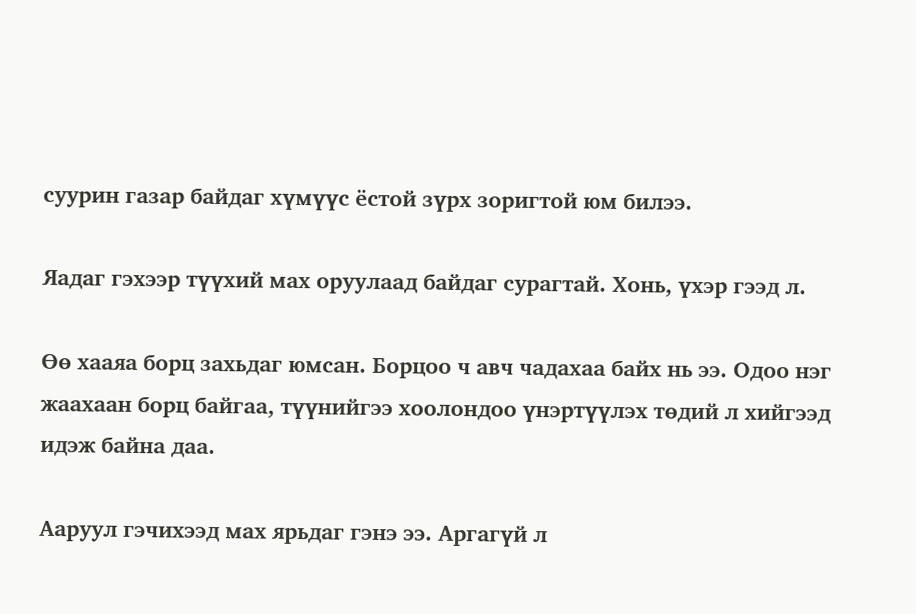суурин газар байдаг хүмүүс ёстой зүрх зоригтой юм билээ.

Яадаг гэхээр түүхий мах оруулаад байдаг сурагтай. Хонь, үхэр гээд л.

Өө хааяа борц захьдаг юмсан. Борцоо ч авч чадахаа байх нь ээ. Одоо нэг жаахаан борц байгаа, түүнийгээ хоолондоо үнэртүүлэх төдий л хийгээд идэж байна даа.

Ааруул гэчихээд мах ярьдаг гэнэ ээ. Аргагүй л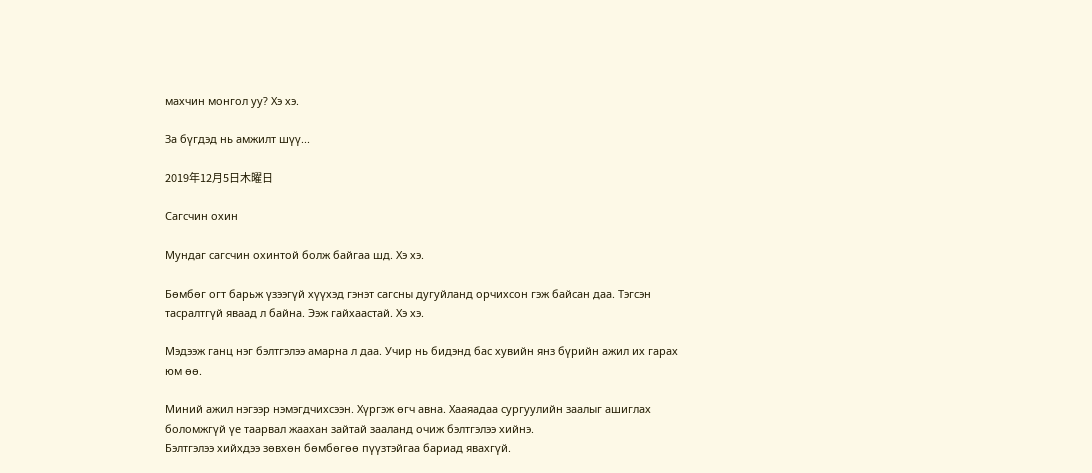махчин монгол уу? Хэ хэ.

За бүгдэд нь амжилт шүү...

2019年12月5日木曜日

Сагсчин охин

Мундаг сагсчин охинтой болж байгаа шд. Хэ хэ.

Бөмбөг огт барьж үзээгүй хүүхэд гэнэт сагсны дугуйланд орчихсон гэж байсан даа. Тэгсэн тасралтгүй яваад л байна. Ээж гайхаастай. Хэ хэ.

Мэдээж ганц нэг бэлтгэлээ амарна л даа. Учир нь бидэнд бас хувийн янз бүрийн ажил их гарах юм өө.

Миний ажил нэгээр нэмэгдчихсээн. Хүргэж өгч авна. Хааяадаа сургуулийн заалыг ашиглах боломжгүй үе таарвал жаахан зайтай зааланд очиж бэлтгэлээ хийнэ.
Бэлтгэлээ хийхдээ зөвхөн бөмбөгөө пүүзтэйгаа бариад явахгүй.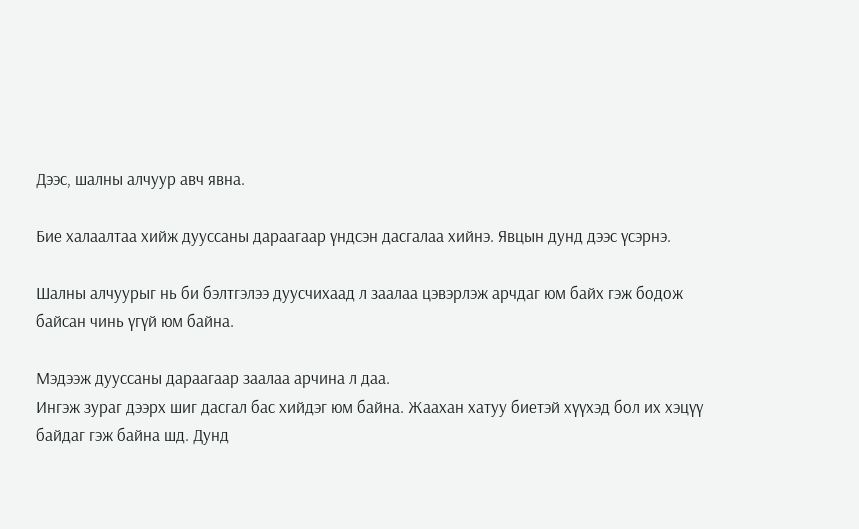Дээс, шалны алчуур авч явна.

Бие халаалтаа хийж дууссаны дараагаар үндсэн дасгалаа хийнэ. Явцын дунд дээс үсэрнэ.

Шалны алчуурыг нь би бэлтгэлээ дуусчихаад л заалаа цэвэрлэж арчдаг юм байх гэж бодож байсан чинь үгүй юм байна.

Мэдээж дууссаны дараагаар заалаа арчина л даа.
Ингэж зураг дээрх шиг дасгал бас хийдэг юм байна. Жаахан хатуу биетэй хүүхэд бол их хэцүү байдаг гэж байна шд. Дунд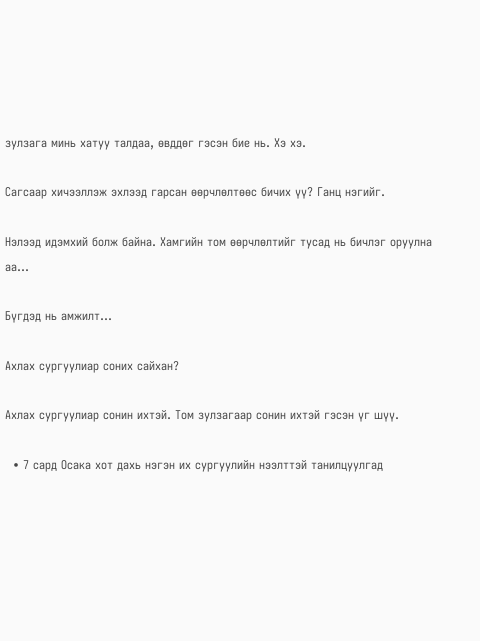зулзага минь хатуу талдаа, өвддөг гэсэн бие нь. Хэ хэ.

Сагсаар хичээллэж эхлээд гарсан өөрчлөлтөөс бичих үү? Ганц нэгийг.

Нэлээд идэмхий болж байна. Хамгийн том өөрчлөлтийг тусад нь бичлэг оруулна аа...

Бүгдэд нь амжилт...

Ахлах сургуулиар соних сайхан?

Ахлах сургуулиар сонин ихтэй. Том зулзагаар сонин ихтэй гэсэн үг шүү.

  • 7 сард Осака хот дахь нэгэн их сургуулийн нээлттэй танилцуулгад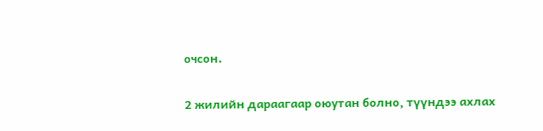очсон.

2 жилийн дараагаар оюутан болно, түүндээ ахлах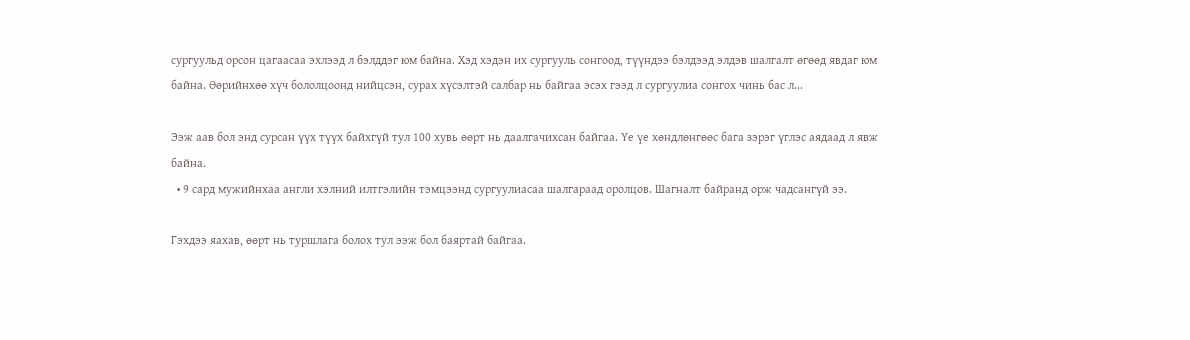сургуульд орсон цагаасаа эхлээд л бэлддэг юм байна. Хэд хэдэн их сургууль сонгоод, түүндээ бэлдээд элдэв шалгалт өгөөд явдаг юм байна. Өөрийнхөө хүч бололцоонд нийцсэн, сурах хүсэлтэй салбар нь байгаа эсэх гээд л сургуулиа сонгох чинь бас л...

Ээж аав бол энд сурсан үүх түүх байхгүй тул 100 хувь өөрт нь даалгачихсан байгаа. Үе үе хөндлөнгөөс бага зэрэг үглэс аядаад л явж байна.
  • 9 сард мужийнхаа англи хэлний илтгэлийн тэмцээнд сургуулиасаа шалгараад оролцов. Шагналт байранд орж чадсангүй ээ.

Гэхдээ яахав, өөрт нь туршлага болох тул ээж бол баяртай байгаа.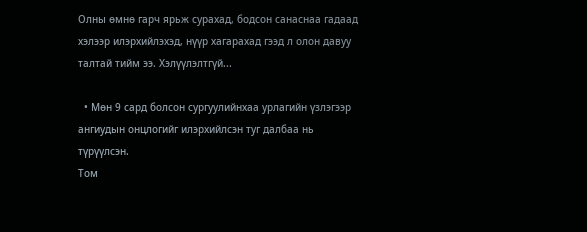Олны өмнө гарч ярьж сурахад, бодсон санаснаа гадаад хэлээр илэрхийлэхэд, нүүр хагарахад гээд л олон давуу талтай тийм ээ. Хэлүүлэлтгүй...

  • Мөн 9 сард болсон сургуулийнхаа урлагийн үзлэгээр ангиудын онцлогийг илэрхийлсэн туг далбаа нь түрүүлсэн.
Том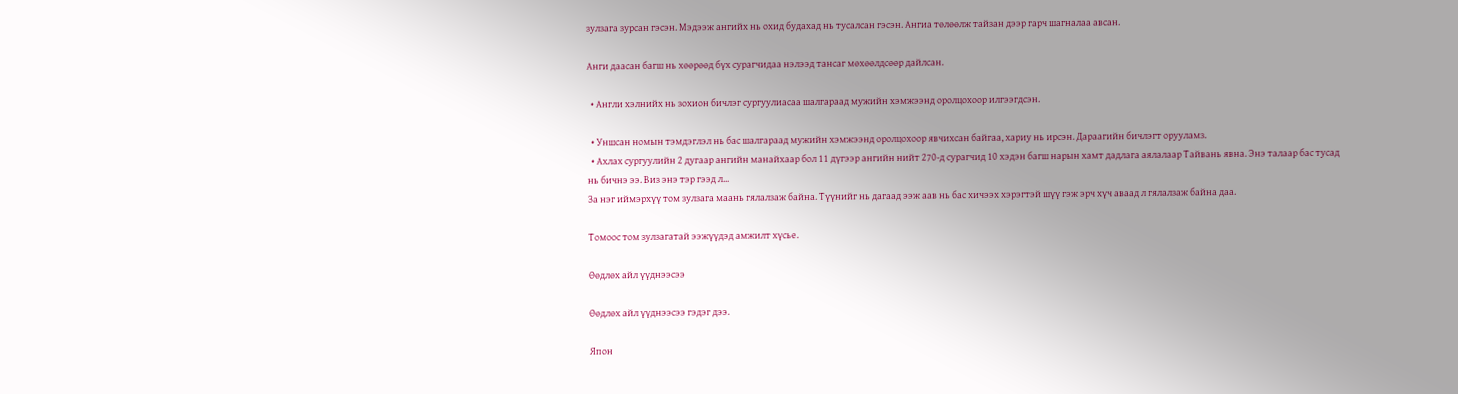зулзага зурсан гэсэн. Мэдээж ангийх нь охид будахад нь тусалсан гэсэн. Ангиа төлөөлж тайзан дээр гарч шагналаа авсан.

Анги даасан багш нь хөөрөөд бүх сурагчидаа нэлээд тансаг мөхөөлдсөөр дайлсан.

  • Англи хэлнийх нь зохион бичлэг сургуулиасаа шалгараад мужийн хэмжээнд оролцохоор илгээгдсэн.

  • Уншсан номын тэмдэглэл нь бас шалгараад мужийн хэмжээнд оролцохоор явчихсан байгаа, хариу нь ирсэн. Дараагийн бичлэгт орууламз.
  • Ахлах сургуулийн 2 дугаар ангийн манайхаар бол 11 дүгээр ангийн нийт 270-д сурагчид 10 хэдэн багш нарын хамт дадлага аялалаар Тайвань явна. Энэ талаар бас тусад нь бичнэ ээ. Виз энэ тэр гээд л...
За нэг иймэрхүү том зулзага маань гялалзаж байна. Түүнийг нь дагаад ээж аав нь бас хичээх хэрэгтэй шүү гэж эрч хүч аваад л гялалзаж байна даа.

Томоос том зулзагатай ээжүүдэд амжилт хүсье.

Өөдлөх айл үүднээсээ

Өөдлөх айл үүднээсээ гэдэг дээ.

Япон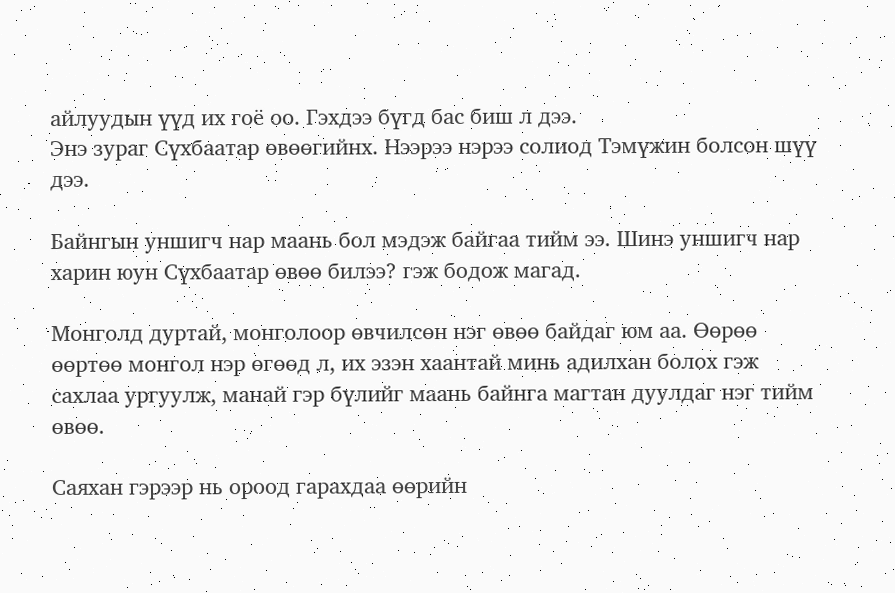айлуудын үүд их гоё оо. Гэхдээ бүгд бас биш л дээ.
Энэ зураг Сүхбаатар өвөөгийнх. Нээрээ нэрээ солиод Тэмүжин болсон шүү дээ.

Байнгын уншигч нар маань бол мэдэж байгаа тийм ээ. Шинэ уншигч нар харин юун Сүхбаатар өвөө билээ? гэж бодож магад.

Монголд дуртай, монголоор өвчилсөн нэг өвөө байдаг юм аа. Өөрөө өөртөө монгол нэр өгөөд л, их эзэн хаантай минь адилхан болох гэж сахлаа ургуулж, манай гэр бүлийг маань байнга магтан дуулдаг нэг тийм өвөө.

Саяхан гэрээр нь ороод гарахдаа өөрийн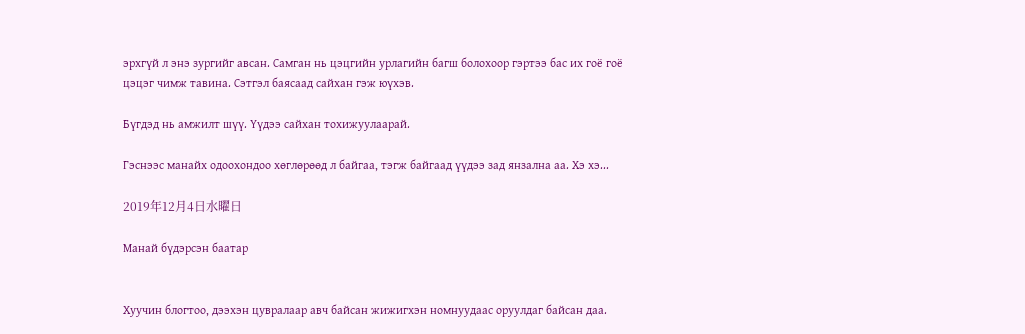эрхгүй л энэ зургийг авсан. Самган нь цэцгийн урлагийн багш болохоор гэртээ бас их гоё гоё цэцэг чимж тавина. Сэтгэл баясаад сайхан гэж юүхэв.

Бүгдэд нь амжилт шүү. Үүдээ сайхан тохижуулаарай.

Гэснээс манайх одоохондоо хөглөрөөд л байгаа, тэгж байгаад үүдээ зад янзална аа. Хэ хэ...

2019年12月4日水曜日

Манай бүдэрсэн баатар


Хуучин блогтоо, дээхэн цувралаар авч байсан жижигхэн номнуудаас оруулдаг байсан даа.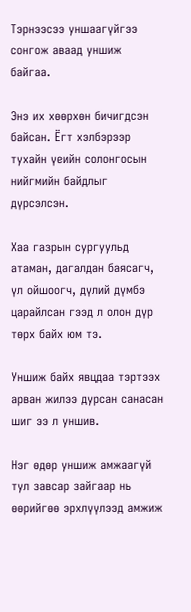Тэрнээсээ уншаагүйгээ сонгож аваад уншиж байгаа.

Энэ их хөөрхөн бичигдсэн байсан. Ёгт хэлбэрээр тухайн үеийн солонгосын нийгмийн байдлыг дүрсэлсэн.

Хаа газрын сургуульд атаман, дагалдан баясагч, үл ойшоогч, дүлий дүмбэ царайлсан гээд л олон дүр төрх байх юм тэ.

Уншиж байх явцдаа тэртээх арван жилээ дурсан санасан шиг ээ л уншив.

Нэг өдөр уншиж амжаагүй тул завсар зайгаар нь өөрийгөө эрхлүүлээд амжиж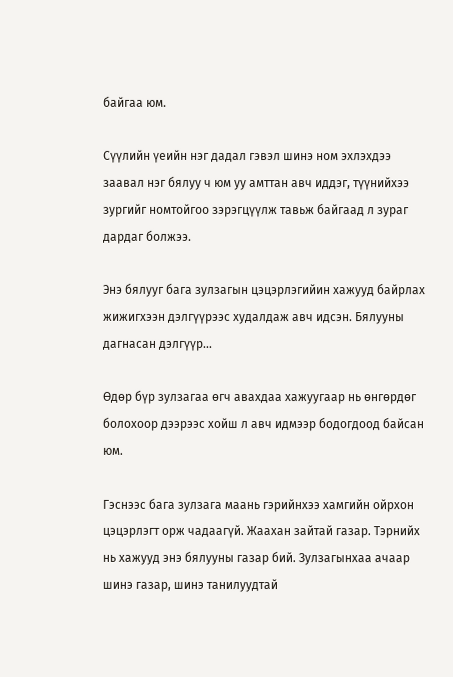байгаа юм.

Сүүлийн үеийн нэг дадал гэвэл шинэ ном эхлэхдээ заавал нэг бялуу ч юм уу амттан авч иддэг, түүнийхээ зургийг номтойгоо зэрэгцүүлж тавьж байгаад л зураг дардаг болжээ.

Энэ бялууг бага зулзагын цэцэрлэгийин хажууд байрлах жижигхээн дэлгүүрээс худалдаж авч идсэн. Бялууны дагнасан дэлгүүр...

Өдөр бүр зулзагаа өгч авахдаа хажуугаар нь өнгөрдөг болохоор дээрээс хойш л авч идмээр бодогдоод байсан юм.

Гэснээс бага зулзага маань гэрийнхээ хамгийн ойрхон цэцэрлэгт орж чадаагүй. Жаахан зайтай газар. Тэрнийх нь хажууд энэ бялууны газар бий. Зулзагынхаа ачаар шинэ газар, шинэ танилуудтай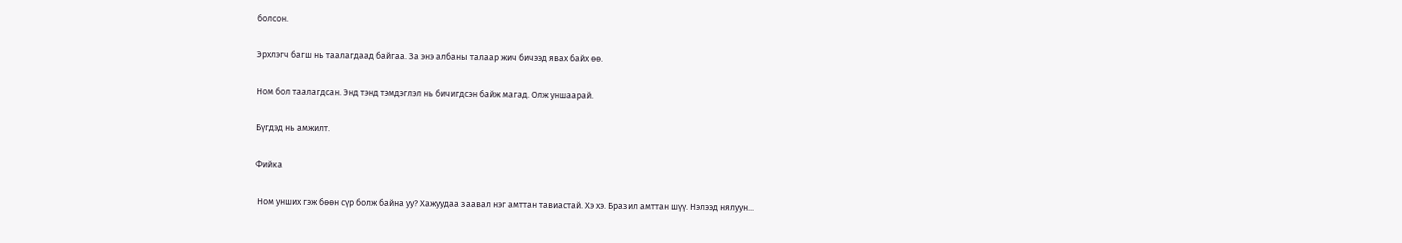болсон.

Эрхлэгч багш нь таалагдаад байгаа. За энэ албаны талаар жич бичээд явах байх өө.

Ном бол таалагдсан. Энд тэнд тэмдэглэл нь бичигдсэн байж магад. Олж уншаарай.

Бүгдэд нь амжилт.

Фийка

 Ном унших гэж бөөн сүр болж байна уу? Хажуудаа заавал нэг амттан тавиастай. Хэ хэ. Бразил амттан шүү. Нэлээд нялуун...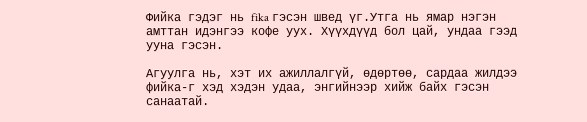Фийка гэдэг нь fika гэсэн швед үг.Утга нь ямар нэгэн амттан идэнгээ кофе уух. Хүүхдүүд бол цай, ундаа гээд ууна гэсэн.

Агуулга нь, хэт их ажиллалгүй, өдөртөө, сардаа жилдээ фийка-г хэд хэдэн удаа, энгийнээр хийж байх гэсэн санаатай.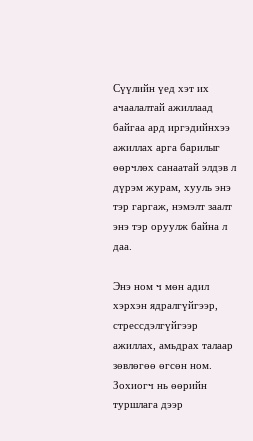Сүүлийн үед хэт их ачаалалтай ажиллаад байгаа ард иргэдийнхээ ажиллах арга барилыг өөрчлөх санаатай элдэв л дүрэм журам, хууль энэ тэр гаргаж, нэмэлт заалт энэ тэр оруулж байна л даа.

Энэ ном ч мөн адил хэрхэн ядралгүйгээр, стрессдэлгүйгээр ажиллах, амьдрах талаар зөвлөгөө өгсөн ном. Зохиогч нь өөрийн туршлага дээр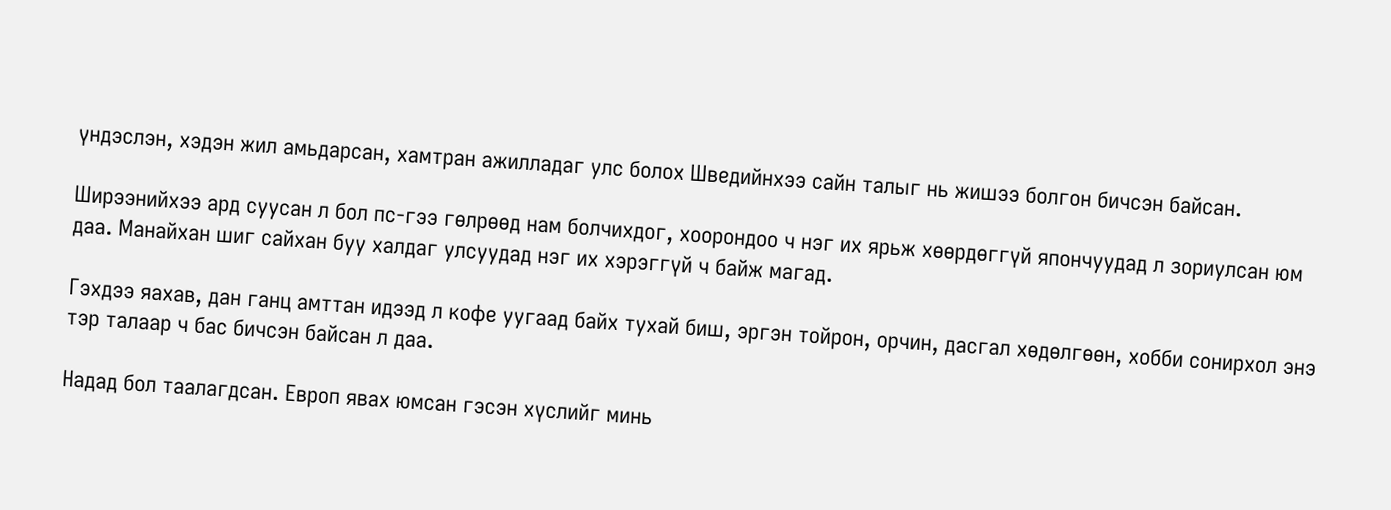үндэслэн, хэдэн жил амьдарсан, хамтран ажилладаг улс болох Шведийнхээ сайн талыг нь жишээ болгон бичсэн байсан.

Ширээнийхээ ард суусан л бол пс-гээ гөлрөөд нам болчихдог, хоорондоо ч нэг их ярьж хөөрдөггүй япончуудад л зориулсан юм даа. Манайхан шиг сайхан буу халдаг улсуудад нэг их хэрэггүй ч байж магад.

Гэхдээ яахав, дан ганц амттан идээд л кофе уугаад байх тухай биш, эргэн тойрон, орчин, дасгал хөдөлгөөн, хобби сонирхол энэ тэр талаар ч бас бичсэн байсан л даа.

Надад бол таалагдсан. Европ явах юмсан гэсэн хүслийг минь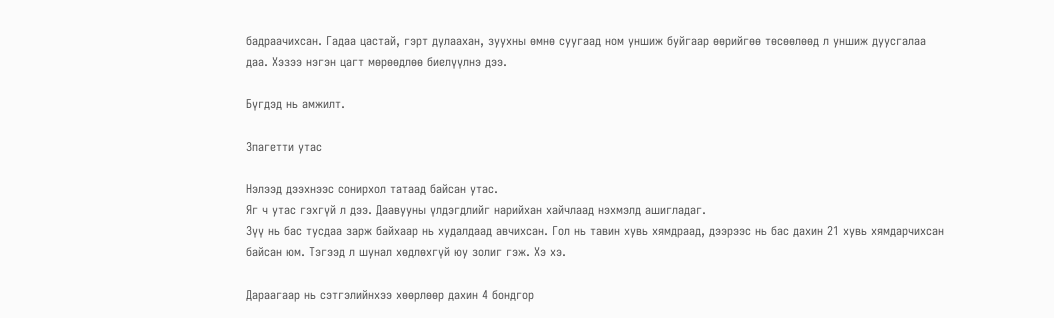бадраачихсан. Гадаа цастай, гэрт дулаахан, зуухны өмнө суугаад ном уншиж буйгаар өөрийгөө төсөөлөөд л уншиж дуусгалаа даа. Хэзээ нэгэн цагт мөрөөдлөө биелүүлнэ дээ.

Бүгдэд нь амжилт.

Зпагетти утас

Нэлээд дээхнээс сонирхол татаад байсан утас.
Яг ч утас гэхгүй л дээ. Даавууны үлдэгдлийг нарийхан хайчлаад нэхмэлд ашигладаг.
Зүү нь бас тусдаа зарж байхаар нь худалдаад авчихсан. Гол нь тавин хувь хямдраад, дээрээс нь бас дахин 21 хувь хямдарчихсан байсан юм. Тэгээд л шунал хөдлөхгүй юу золиг гэж. Хэ хэ.

Дараагаар нь сэтгэлийнхээ хөөрлөөр дахин 4 бондгор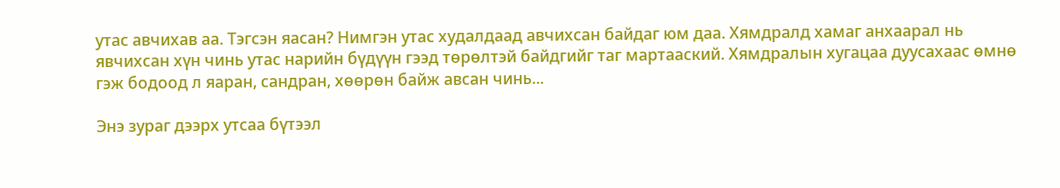утас авчихав аа. Тэгсэн яасан? Нимгэн утас худалдаад авчихсан байдаг юм даа. Хямдралд хамаг анхаарал нь явчихсан хүн чинь утас нарийн бүдүүн гээд төрөлтэй байдгийг таг мартааский. Хямдралын хугацаа дуусахаас өмнө гэж бодоод л яаран, сандран, хөөрөн байж авсан чинь...

Энэ зураг дээрх утсаа бүтээл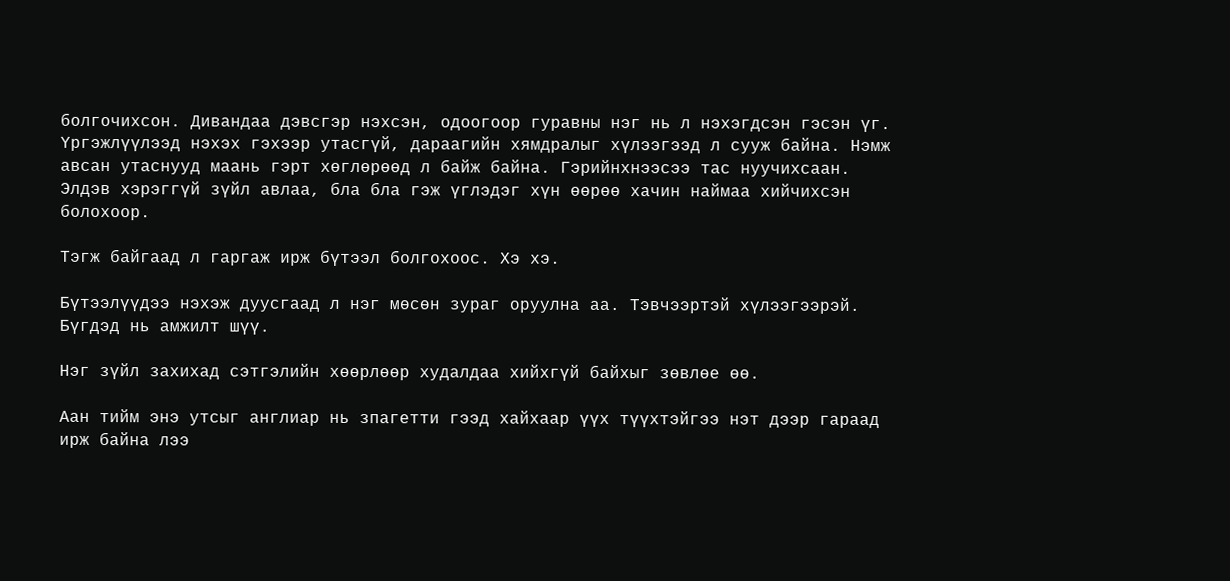болгочихсон. Дивандаа дэвсгэр нэхсэн, одоогоор гуравны нэг нь л нэхэгдсэн гэсэн үг. Үргэжлүүлээд нэхэх гэхээр утасгүй, дараагийн хямдралыг хүлээгээд л сууж байна. Нэмж авсан утаснууд маань гэрт хөглөрөөд л байж байна. Гэрийнхнээсээ тас нуучихсаан. Элдэв хэрэггүй зүйл авлаа, бла бла гэж үглэдэг хүн өөрөө хачин наймаа хийчихсэн болохоор.

Тэгж байгаад л гаргаж ирж бүтээл болгохоос. Хэ хэ.

Бүтээлүүдээ нэхэж дуусгаад л нэг мөсөн зураг оруулна аа. Тэвчээртэй хүлээгээрэй. Бүгдэд нь амжилт шүү.

Нэг зүйл захихад сэтгэлийн хөөрлөөр худалдаа хийхгүй байхыг зөвлөе өө.

Аан тийм энэ утсыг англиар нь зпагетти гээд хайхаар үүх түүхтэйгээ нэт дээр гараад ирж байна лээ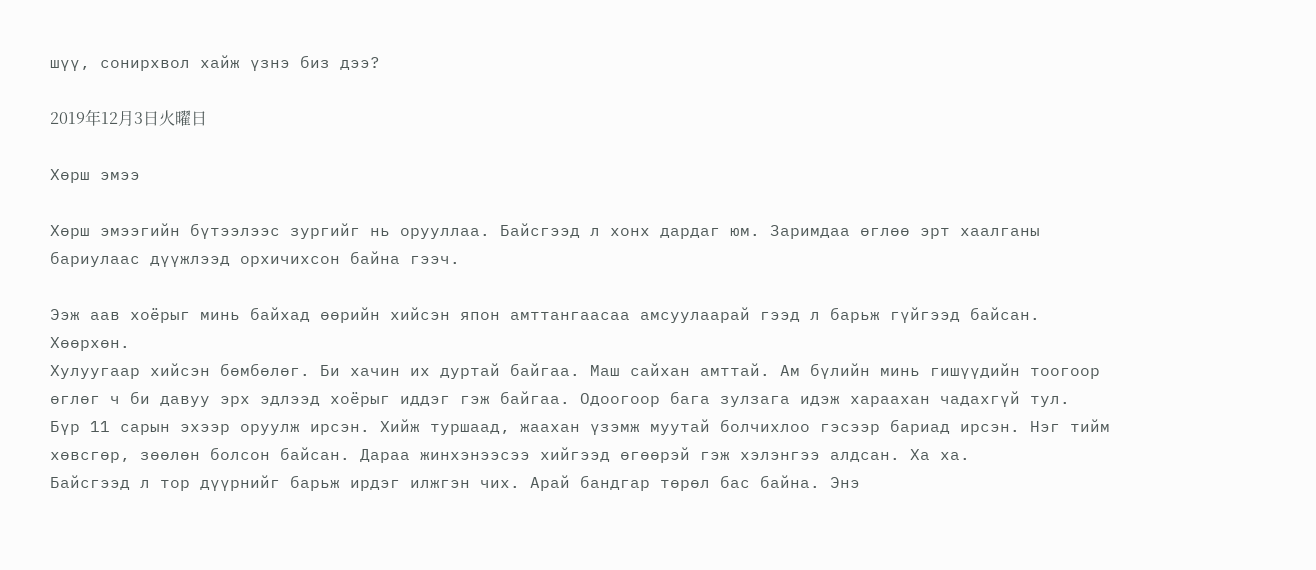шүү, сонирхвол хайж үзнэ биз дээ?

2019年12月3日火曜日

Хөрш эмээ

Хөрш эмээгийн бүтээлээс зургийг нь орууллаа. Байсгээд л хонх дардаг юм. Заримдаа өглөө эрт хаалганы бариулаас дүүжлээд орхичихсон байна гээч.

Ээж аав хоёрыг минь байхад өөрийн хийсэн япон амттангаасаа амсуулаарай гээд л барьж гүйгээд байсан. Хөөрхөн.
Хулуугаар хийсэн бөмбөлөг. Би хачин их дуртай байгаа. Маш сайхан амттай. Ам бүлийн минь гишүүдийн тоогоор өглөг ч би давуу эрх эдлээд хоёрыг иддэг гэж байгаа. Одоогоор бага зулзага идэж хараахан чадахгүй тул.
Бүр 11 сарын эхээр оруулж ирсэн. Хийж туршаад, жаахан үзэмж муутай болчихлоо гэсээр бариад ирсэн. Нэг тийм хөвсгөр, зөөлөн болсон байсан. Дараа жинхэнээсээ хийгээд өгөөрэй гэж хэлэнгээ алдсан. Ха ха.
Байсгээд л тор дүүрнийг барьж ирдэг илжгэн чих. Арай бандгар төрөл бас байна. Энэ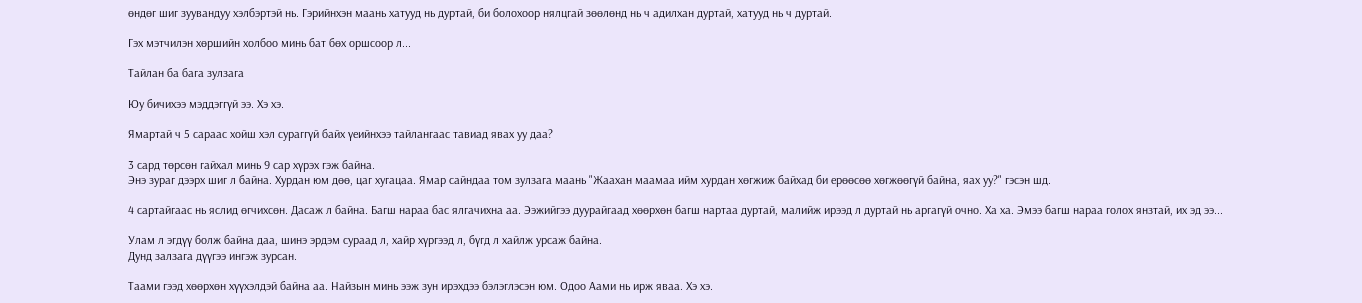өндөг шиг зуувандуу хэлбэртэй нь. Гэрийнхэн маань хатууд нь дуртай, би болохоор нялцгай зөөлөнд нь ч адилхан дуртай, хатууд нь ч дуртай.

Гэх мэтчилэн хөршийн холбоо минь бат бөх оршсоор л...

Тайлан ба бага зулзага

Юу бичихээ мэддэггүй ээ. Хэ хэ.

Ямартай ч 5 сараас хойш хэл сураггүй байх үеийнхээ тайлангаас тавиад явах уу даа?

3 сард төрсөн гайхал минь 9 сар хүрэх гэж байна.
Энэ зураг дээрх шиг л байна. Хурдан юм дөө, цаг хугацаа. Ямар сайндаа том зулзага маань "Жаахан маамаа ийм хурдан хөгжиж байхад би ерөөсөө хөгжөөгүй байна, яах уу?" гэсэн шд.

4 сартайгаас нь яслид өгчихсөн. Дасаж л байна. Багш нараа бас ялгачихна аа. Ээжийгээ дуурайгаад хөөрхөн багш нартаа дуртай, малийж ирээд л дуртай нь аргагүй очно. Ха ха. Эмээ багш нараа голох янзтай, их эд ээ...

Улам л эгдүү болж байна даа, шинэ эрдэм сураад л, хайр хүргээд л, бүгд л хайлж урсаж байна.
Дунд залзага дүүгээ ингэж зурсан.

Таами гээд хөөрхөн хүүхэлдэй байна аа. Найзын минь ээж зун ирэхдээ бэлэглэсэн юм. Одоо Аами нь ирж яваа. Хэ хэ.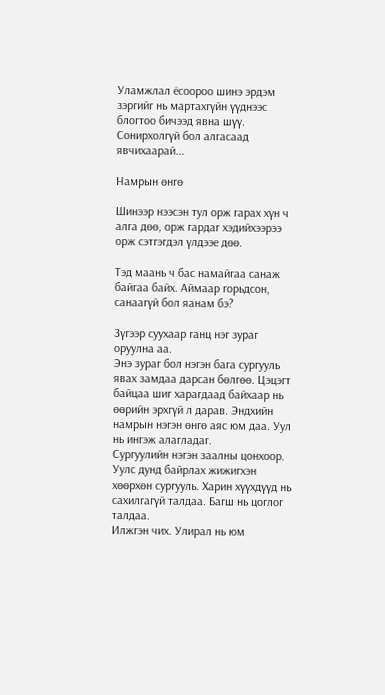Уламжлал ёсоороо шинэ эрдэм зэргийг нь мартахгүйн үүднээс блогтоо бичээд явна шүү. Сонирхолгүй бол алгасаад явчихаарай...

Намрын өнгө

Шинээр нээсэн тул орж гарах хүн ч алга дөө, орж гардаг хэдийхээрээ орж сэтгэгдэл үлдээе дөө.

Тэд маань ч бас намайгаа санаж байгаа байх. Аймаар горьдсон, санаагүй бол яанам бэ?

Зүгээр суухаар ганц нэг зураг оруулна аа.
Энэ зураг бол нэгэн бага сургууль явах замдаа дарсан бөлгөө. Цэцэгт байцаа шиг харагдаад байхаар нь өөрийн эрхгүй л дарав. Эндхийн намрын нэгэн өнгө аяс юм даа. Уул нь ингэж алагладаг.
Сургуулийн нэгэн заалны цонхоор. Уулс дунд байрлах жижигхэн хөөрхөн сургууль. Харин хүүхдүүд нь сахилгагүй талдаа. Багш нь цоглог талдаа.
Илжгэн чих. Улирал нь юм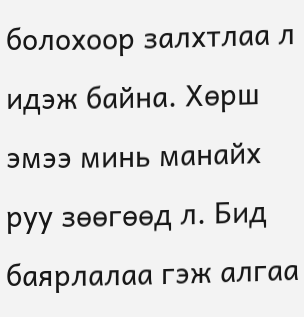болохоор залхтлаа л идэж байна. Хөрш эмээ минь манайх руу зөөгөөд л. Бид баярлалаа гэж алгаа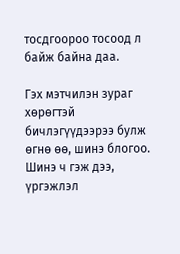тосдгоороо тосоод л байж байна даа.

Гэх мэтчилэн зураг хөрөгтэй бичлэгүүдээрээ булж өгнө өө, шинэ блогоо. Шинэ ч гэж дээ, үргэжлэл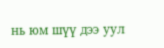нь юм шүү дээ уул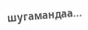шугамандаа...